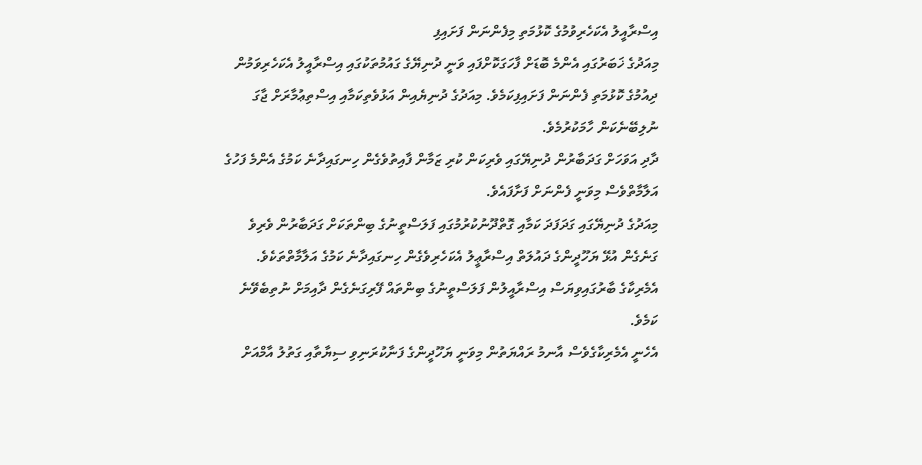އިސްރާއީލު އެކަހެރިވުމުގެ ކޮޅުމަތި މިފެންނަން ފަށައިފި
މިއަދުގެ ޚަބަރުގައި އެންމެ ބޮޑަށް ފާހަގަކޮށްފައި ވަނީ ދުނިޔޭގެ ގައުމުތަކުގައި އިސްރާއީލު އެކަހެރިވަމުން ދިއުމުގެ ކޮޅުމަތި ފެންނަން ފަށައިފިކަމެވެ. މިއަދުގެ ދުނިޔެއިން އަޅުވެތިކަމާއި އިސްތިޢުމާރަށް ޖާގަ ނުލިބޭނެކަން ހާމަކުރުމެވެ.
ދާދި އަވަހަށް ގަދަބާރުން ދުނިޔޭގައި ވެރިކަން ކުރި ޒަމާން ފާއިތުވެގެން ހިނގައިދާނެ ކަމުގެ އެންމެ ފަހުގެ އަލާމާތްވެސް މިވަނީ ފެންނަށް ފަށާފައެވެ.
މިއަދުގެ ދުނިޔޭގައި ގަދަފަދަ ކަމާއި ގޮތްދޫނުކުރުމުގައި ފަލަސްތީނުގެ ބިންތަކަށް ގަދަބާރުން ވެރިވެ ގަނެގެން އުޅޭ ޔަހޫދީންގެ ދައުލަތް އިސްރާޢީލު އެކަހެރިވެގެން ހިނގައިދާނެ ކަމުގެ އަލާމާތްތަކެވެ. އެމެރިކާގެ ބާރުގައިވިޔަސް އިސްރާއީލުން ފަލަސްތީނުގެ ބިންތައް ފޭރިގަނެގެން ދާއިމަށް ނުތިބެވޭނެ ކަމެވެ.
އެހެނީ އެމެރިކާގެވެސް އާނމު ރައްޔަތުން މިވަނީ ޔަހޫދީންގެ ފަނާކުރަނިވި ސިޔާތާއި ގަތުލު އާމްއަށް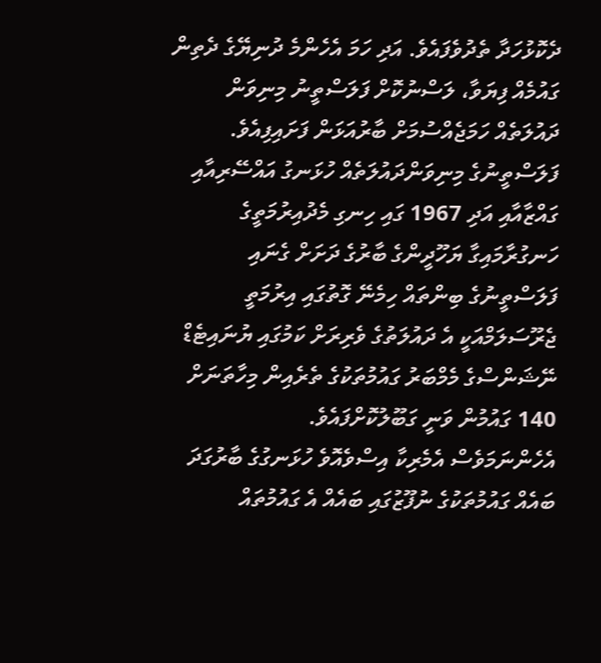ދެކޮޅުހަދާ ތެދުވެފައެވެ. އަދި ހަމަ އެހެންމެ ދުނިޔޭގެ ދެތިން ގައުމެއް ފިޔަވާ، ލަސްނުކޮށް ފަލަސްތީނު މިނިވަން ދައުލަތެއް ހަމަޖެއްސުމަށް ބާރުއަޅަން ފަށައިފިއެވެ.
ފަލަސްތީނުގެ މިނިވަންދައުލަތެއް ހުޅަނގު އައްސޭރިއާއި ގައްޒާއާއި އަދި 1967 ގައި ހިނގި މެދުއިރުމަތީގެ ހަނގުރާމައިގާ ޔަހޫދީންގެ ބާރުގެ ދަށަށް ގެނައި ފަލަސްތީނުގެ ބިންތައް ހިމެނޭ ގޮތުގައި އިރުމަތީ ޖެރޫސަލަމްއަކީ އެ ދައުލަތުގެ ވެރިރަށް ކަމުގައި ޔުނައިޓެޑް ނޭޝަންސްގެ މެމްބަރު ގައުމުތަކުގެ ތެރެއިން މިހާތަނަށް 140 ގައުމުން ވަނީ ގަބޫލުކޮށްފައެވެ.
އެހެންނަމަވެސް އެމެރިކާ އިސްވެއޮވެ ހުޅަނގުގެ ބާރުގަދަ ބައެއް ގައުމުތަކުގެ ނުފޫޒުގައި ބައެއް އެ ގައުމުތައް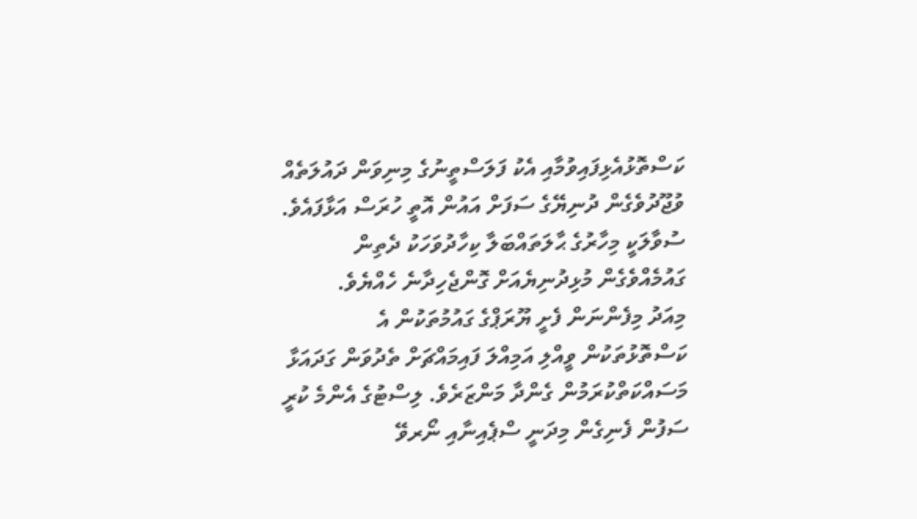ކަސްތޮޅުއެޅިފައިވުމާއި އެކު ފަލަސްތީނުގެ މިނިވަން ދައުލަތެއް ވުޖޫދުވެގެން ދުނިޔޭގެ ސަފަށް އައުން އޮތީ ހުރަސް އަޅާފައެވެ. ސުވާލަކީ މިހާރުގެ ޙާލަތައްބަލާ ކިހާދުވަހަކު ދެތިން ގައުމެއްވެގެން މުޅިދުނިޔެއަށް ގޮންޖެހިދާނެ ހެއްޔެވެ.
މިއަދު މިފެންނަން ފެށީ ޔޫރަޕްގެ ގައުމުތަކުން އެ ކަސްތޮޅުތަކުން ވީއްލި އަމިއްލަ ފައިމައްޗަށް ތެދުވަން ގަދައަޅާ މަސައްކަތްކުރަމުން ގެންދާ މަންޒަރެވެ. ލިސްޓުގެ އެންމެ ކުރީ ސަފުން ފެނިގެން މިދަނީ ސްޕެއިނާއި ނޯރވޭ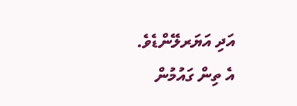އަދި އަޔަރލޭންޑެވެ.
އެ ތިން ގައުމުން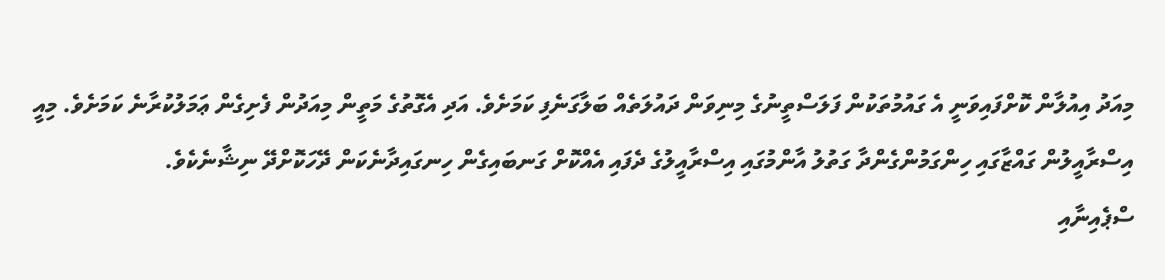މިއަދު އިއުލާން ކޮށްފައިވަނީ އެ ގައުމުތަކުން ފަލަސްތީނުގެ މިނިވަން ދައުލަތެއް ބަލާގަނެފި ކަމަށެވެ. އަދި އެގޮތުގެ މަތީން މިއަދުން ފެށިގެން ޢަމަލުކުރާނެ ކަމަށެވެ. މިއީ އިސްރާއީލުން ގައްޒާގައި ހިންގަމުންގެންދާ ގަތުލު އާންމުގައި އިސްރާއީލުގެ ދެފައި އެއްކޮށް ގަނބައިގެން ހިނގައިދާނެކަން ދޭހަކޮށްދޭ ނިޝާނެކެވެ.
ސްޕެއިނާއި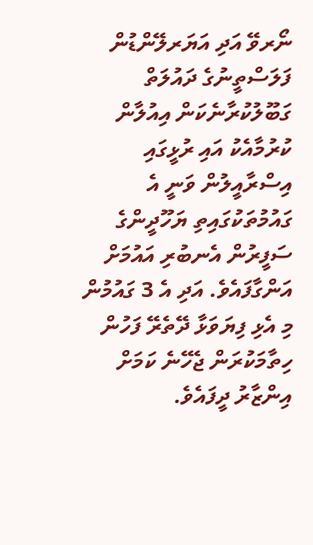ނޯރވޭ އަދި އަޔަރލޭންޑުން ފަލަސްތީނުގެ ދައުލަތް ގަބޫލުކުރާނެކަން އިއުލާން ކުރުމާއެކު އައި ރުޅީގައި އިސްރާއީލުން ވަނީ އެ ގައުމުތަކުގައިތި ޔަހޫދީންގެ ސަފީރުން އެނބުރި އައުމަށް އަންގާފައެވެ. އަދި އެ 3 ގައުމުން މި އެޅި ފިޔަވަޅާ ދޭތެރޭ ފަހުން ހިތާމަކުރަން ޖެހޭނެ ކަމަށް އިންޒާރު ދީފައެވެ.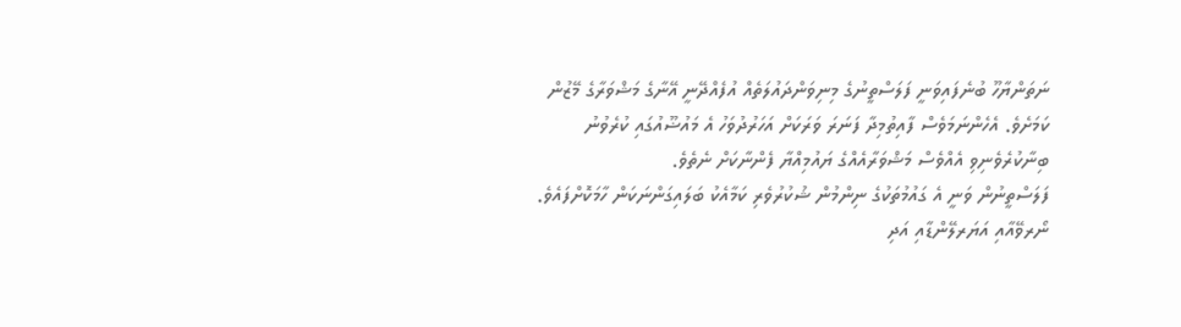ނަތަންޔާހޫ ބުނެފައިވަނީ ފަލަސްތީނުގެ މިނިވަންދައުލަތެއް އުފެއްދޭނީ އޭނާގެ މަޝްވަރާގެ މޭޒުން ކަމަށެވެ. އެހެންނަމަވެސް ފާއިތުމިދާ ފަނަރަ ވަރަކަށް އަހަރުދުވަހު އެ މައުޟޫއުގައި ކުރެވުނު ބިނާކުރެވެނިވި އެއްވެސް މަޝްވަރާއެއްގެ ޔައުމިއްޔާ ފެންނާކަށް ނެތެވެ.
ފަލަސްތީނުން ވަނީ އެ ގައުމުތަކުގެ ނިންމުން ޝުކުރުވެރި ކަމާއެކު ބަލައިގަންނަކަން ހާމަކޮށްފައެވެ.
ނޯރވޭއާއި އަޔަރލޭންޑާއި އަދި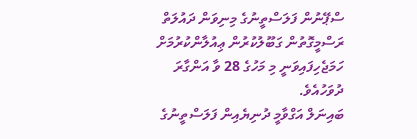ސްޕޭނުން ފަލަސްތީނުގެ މިނިވަން ދައުލަތް ރަސްމީގޮތުން ގަބޫލުކުރުން ޢިއުލާންކުރުމަށް ހަމަޖެހިފައިވަނީ މި މަހުގެ 28 ވާ އަންގާރަ ދުވަހުއެވެ.
ބައިނަލް އަގްވާމީ ދުނިޔެއިން ފަލަސްތީނުގެ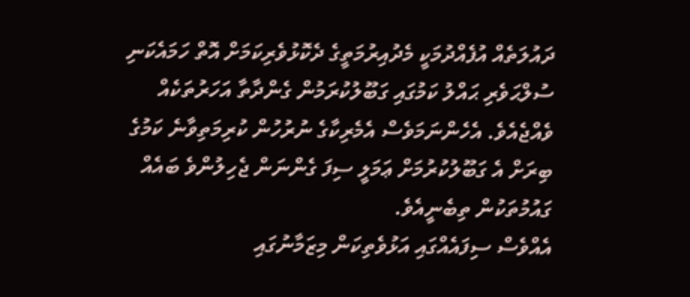ދައުލަތެއް އުފެއްދުމަކީ މެދުއިރުމަތީގެ ދެކޮޅުވެރިކަމަށް އޮތް ހަމައެކަނި ސުލްޙަވެރި ޙައްލު ކަމުގައި ގަބޫލުކުރަމުން ގެންދާތާ އަހަރުތަކެއް ވެއްޖެއެވެ. އެހެންނަމަވެސް އެމެރިކާގެ ނުރުހުން ކުރިމަތިވާނެ ކަމުގެ ބިރަށް އެ ގަބޫލުކުރުމަށް ޢަމަލީ ސިފަ ގެންނަން ޖެހިލުންވެ ބައެއް ގައުމުތަކުން ތިބެނީއެވެ.
އެއްވެސް ސިފައެއްގައި އަޅުވެތިކަން މިޒަމާނުގައި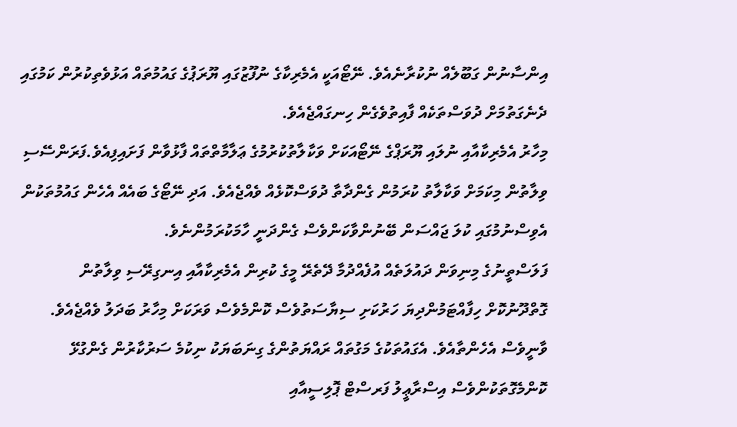އިންސާނުން ގަބޫލެއް ނުކުރާނެއެވެ. ނޭޓޯއަކީ އެމެރިކާގެ ނުފޫޒުގައި ޔޫރަޕުގެ ގައުމުތައް އަޅުވެތިކުރުން ކަމުގައި ދެނެގަތުމަށް ދުވަސްތަކެއް ފާއިތުވެގެން ހިނގައްޖެއެވެ.
މިހާރު އެމެރިކާއާއި ނުލައި ޔޫރަޕްގެ ނޭޓޯއަކަށް ވަކާލާތުކުރުމުގެ ޢަލާމާތްތައް ފާޅުވާން ފަށައިފިއެވެ.ފަރަންސޭސި ވިލާތުން މިކަމަށް ވަކާލާތު ކުރަމުން ގެންދާތާ ދުވަސްކޮޅެއް ވެއްޖެއެވެ. އަދި ނޭޓޯގެ ބައެއް އެހެން ގައުމުތަކުން އެވިސްނުމުގައި ކުލަ ޖައްސަން ބޭނުންވާކަންވެސް ގެންދަނީ ހާމަކުރަމުންނެވެ.
ފަލަސްތީނުގެ މިނިވަން ދައުލަތެއް އުފެއްދުމާ ދޭތެރޭ މީގެ ކުރިން އެމެރިކާއާއި އިނގިރޭސި ވިލާތުން ގޮތްދޫނުކޮށް ހިފާއްޓަމުންދިޔަ ހަރުކަށި ސިޔާސަތުވެސް ކޮންމެވެސް ވަރަކަށް މިހާރު ބަދަލު ވެއްޖެއެވެ. ވާނީވެސް އެހެންތާއެވެ. އެގައުތަކުގެ މަގުތައް ރައްޔަތުންގެ ގިނަބަޔަކު ނިކުމެ ސަރުކާރުން ގެންގުޅޭ ކޮންމެގޮތަކުންވެސް އިސްރާޢީލު ފަރސްޓް ޕޮލިސީއާއި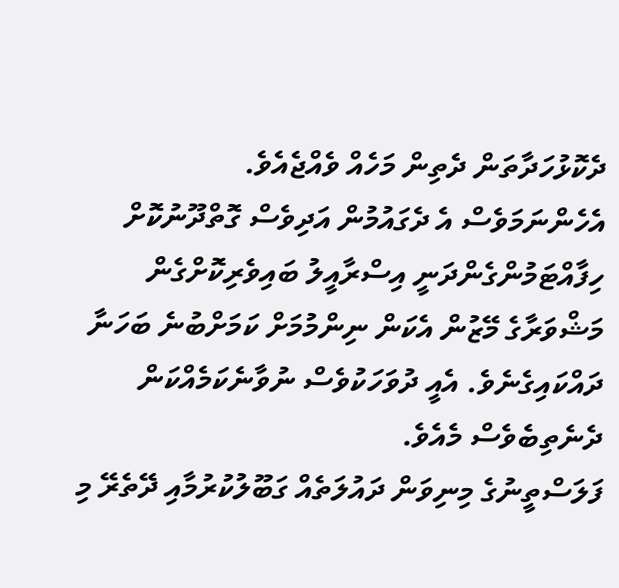ދެކޮޅުހަދާތަން ދެތިން މަހެއް ވެއްޖެއެވެ.
އެހެންނަމަވެސް އެ ދެގައުމުން އަދިވެސް ގޮތްދޫނުކޮށް ހިފާއްޓަމުންގެންދަނީ އިސްރާއީލު ބައިވެރިކޮށްގެން މަޝްވަރާގެ މޭޒުން އެކަން ނިންމުމަށް ކަމަށްބުނެ ބަހަނާ ދައްކައިގެނެވެ. އެއީ ދުވަހަކުވެސް ނުވާނެކަމެއްކަން ދެނެތިބެވެސް މެއެވެ.
ފަލަސްތީނުގެ މިނިވަން ދައުލަތެއް ގަބޫލުކުރުމާއި ދޭތެރޭ މި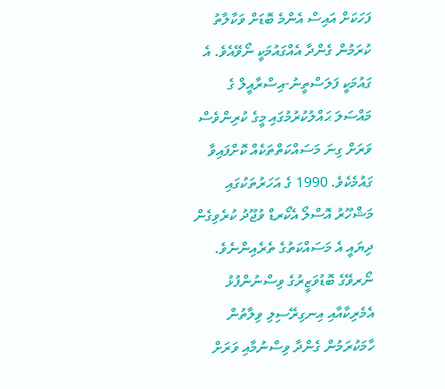ފަހަކަށް އައިސް އެންމެ ބޮޑަށް ވަކާލާތު ކުރަމުން ގެންދާ އެއްގައުމަކީ ނޯވޭއެވެ. އެ ގައުމަކީ ފަލަސްތީނު-އިސްރާއީލް ގެ މައްސަލަ ޙައްލުކުރުމުގައި މީގެ ކުރިންވެސް ވަރަށް ގިނަ މަސައްކަތްތަކެއް ކޮށްފައިވާ ގައުމެކެވެ. 1990 ގެ އަހަރުތަކުގައި މަޝްހޫރު އޮސްލޯ އެކޯރޑް ވުޖޫދު ކުރެވިގެން ދިޔައީ އެ މަސައްކަތުގެ ތެރެއިންނެވެ.
ނޯރވޭގެ ބޮޑުވަޒީރުގެ ވިސްނުންފުޅު އެމެރިކާއާއި އިނގިރޭސިލި ވިލާތުން ހާމަކުރަމުން ގެންދާ ވިސްނުމާއި ވަރަށް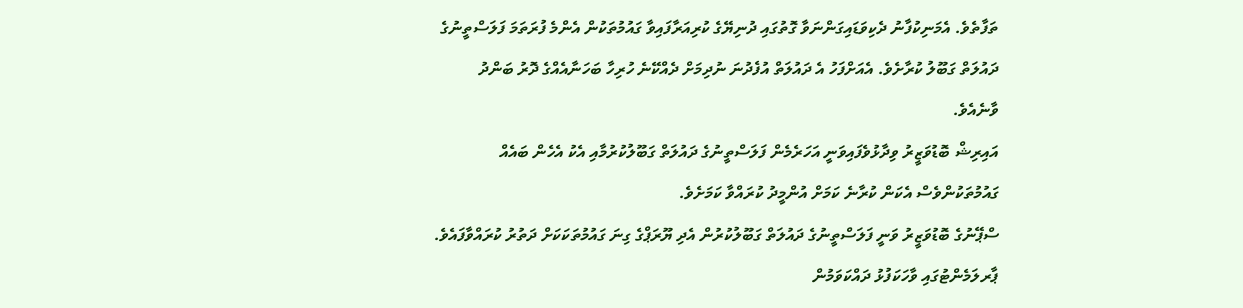ތަފާތެވެ. އެމަނިކުފާނު ދެކިވަޑައިގަންނަވާ ގޮތުގައި ދުނިޔޭގެ ކުރިއަރާފައިވާ ގައުމުތަކުން އެންމެ ފުރަތަމަ ފަލަސްތީނުގެ ދައުލަތް ގަބޫލު ކުރާށެވެ. އެއަށްފަހު އެ ދައުލަތް އުފެދުނަ ނުދިމަށް ދެއްކޭނެ ހުރިހާ ބަހަނާއެއްގެ ދޮރު ބަންދު ވާނެއެވެ.
އައިރިޝް ބޮޑުވަޒީރު ވިދާޅުވެފައިވަނީ އަހަރެމެން ފަލަސްތީނުގެ ދައުލަތް ގަބޫލުކުރުމާއި އެކު އެހެން ބައެއް ގައުމުތަކުންވެސް އެކަން ކުރާނެ ކަމަށް އުންމީދު ކުރައްވާ ކަމަށެވެ.
ސްޕޭނުގެ ބޮޑުވަޒީރު ވަނީ ފަލަސްތީނުގެ ދައުލަތް ގަބޫލުކުރުން އެދި ޔޫރަޕްގެ ގިނަ ގައުމުތަކަކަށް ދަތުރު ކުރައްވާފައެވެ. ޕާރލަމެންޓުގައި ވާހަކަފުޅު ދައްކަވަމުން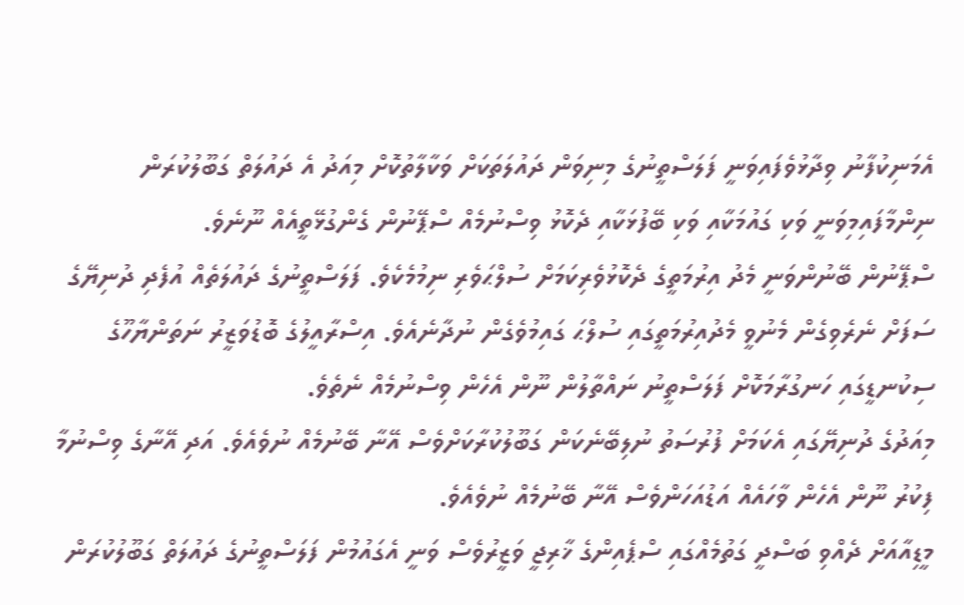އެމަނިކުފާނު ވިދާޅުވެފައިވަނީ ފަލަސްތީނުގެ މިނިވަން ދައުލަތަކަށް ވަކާލާތުކޮށް މިއަދު އެ ދައުލަތް ގަބޫލުކުރަން ނިންމާފައިމިވަނީ ވަކި ގައުމަކާއި ވަކި ބޭފުޅަކާއި ދެކޮޅު ވިސްނުމެއް ސްޕޭނުން ގެންގުޅޭތީއެއް ނޫނެވެ.
ސްޕޭނުން ބޭނުންވަނީ މެދު އިރުމަތީގެ ދެކޮޅުވެރިކަމަށް ސުލްޙަވެރި ނިމުމެކެވެ. ފަލަސްތީނުގެ ދައުލަތެއް އުފެދި ދުނިޔޭގެ ސަފަށް ނެރެވިގެން މެނުވީ މެދުއިރުމަތީގައި ސުލްޙަ ގައިމުވެގެން ނުދާނެއެވެ. އިސްރާއީލުގެ ބޮޑުވަޒީރު ނަތަންޔާހޫގެ ސިކުނޑީގައި ހަނގުރާމަކޮށް ފަލަސްތީނު ނައްތާލުން ނޫން އެހެން ވިސްނުމެއް ނެތެވެ.
މިއަދުގެ ދުނިޔޭގައި އެކަމަށް ފުރުސަތު ނުލިބޭނެކަން ގަބޫލުކުރާކަށްވެސް އޭނާ ބޭނުމެއް ނުވެއެވެ. އަދި އޭނާގެ ވިސްނުމާ ފިކުރު ނޫން އެހެން ވާހައެއް އަޑުއަހަންވެސް އޭނާ ބޭނުމެއް ނުވެއެވެ.
މީޑިއާއަށް ދެއްވި ބަސްދީ ގަތުމެއްގައި ސްޕެއިންގެ ޚާރިޖީ ވަޒީރުވެސް ވަނީ އެގައުމުން ފަލަސްތީނުގެ ދައުލަތް ގަބޫލުކުރަން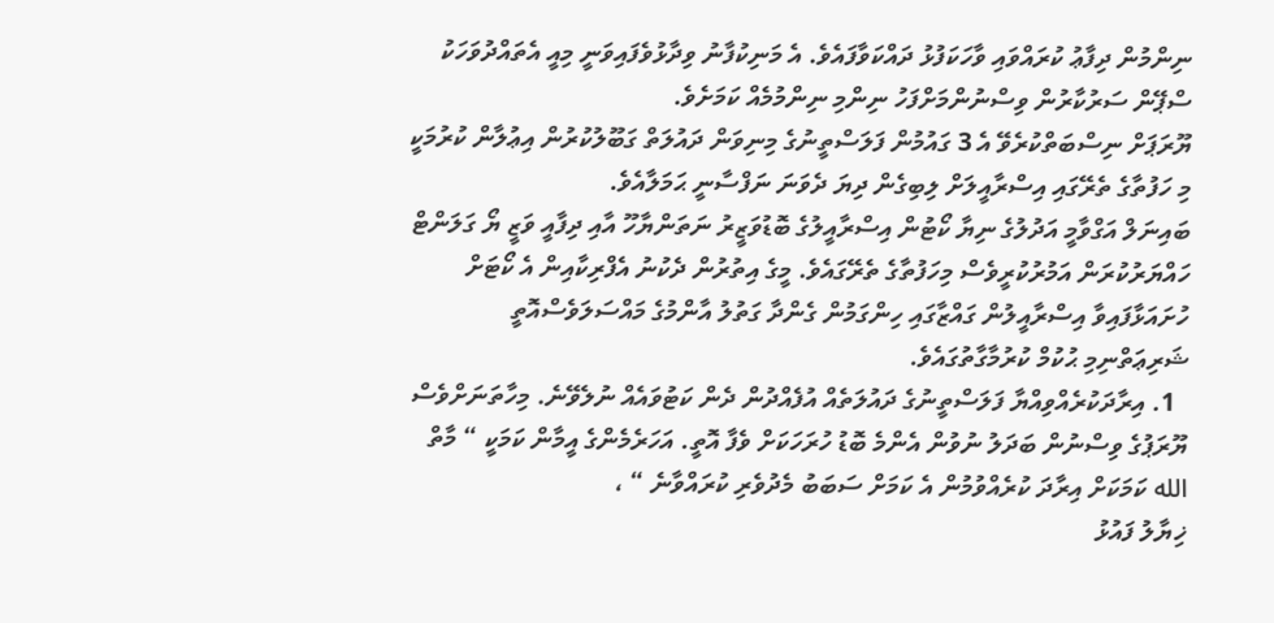ނިންމުން ދިފާޢު ކުރައްވައި ވާހަކަފުޅު ދައްކަވާފައެވެ. އެ މަނިކުފާނު ވިދާޅުވެފައިވަނީ މިއީ އެތައްދުވަހަކު ސްޕޭން ސަރުކާރުން ވިސްނުންމަށްފަހު ނިންމި ނިންމުމެއް ކަމަށެވެ.
ޔޫރަޕަށް ނިސްބަތްކުރެވޭ އެ 3 ގައުމުން ފަލަސްތީނުގެ މިނިވަން ދައުލަތް ގަބޫލުކުރުން އިޢުލާން ކުރުމަކީ މި ހަފުތާގެ ތެރޭގައި އިސްރާއީލަށް ލިބިގެން ދިޔަ ދެވަނަ ނަފްސާނީ ޙަމަލާއެވެ.
ބައިނަލް އަގްވާމީ އަދުލުގެ ނިޔާ ކޯޓުން އިސްރާއީލުގެ ބޮޑުވަޒީރު ނަތަންޔާހޫ އާއި ދިފާއީ ވަޒީ ޔޯ ގަލަންޓް ހައްޔަރުކުރަން އަމުރުކުރީވެސް މިހަފުތާގެ ތެރޭގައެވެ. މީގެ އިތުރުން ދެކުނު އެފްރިކާއިން އެ ކޯޓަށް ހުށައަޅާފައިވާ އިސްރާއީލުން ގައްޒާގައި ހިންގަމުން ގެންދާ ގަތުލު އާންމުގެ މައްސަލަވެސްއޮތީ ޝަރިޢަތްނިމި ޙުކުމް ކުރުމާގާތުގައެވެ.
  1. އިރާދަކުރެއްވިއްޔާ ފަލަސްތީނުގެ ދައުލަތެއް އުފެއްދުން ދެން ކަޓުވައެއް ނުލެވޭނެ. މިހާތަނަށްވެސް ޔޫރަޕުގެ ވިސްނުން ބަދަލު ނުވުން އެންމެ ބޮޑު ހުރަހަކަށް ވެފާ އޮތީ. އަހަރެމެންގެ އީމާން ކަމަކީ “ މާތް الله ކަމަކަށް އިރާދަ ކުރެއްވުމުން އެ ކަމަށް ސަބަބު މެދުވެރި ކުރައްވާނެ “ ،
ޚިޔާލު ފައުޅު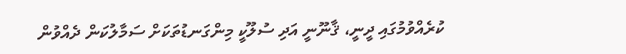ކުރެއްވުމުގައި ދީނީ، ޤާނޫނީ އަދި ސުލޫކީ މިންގަނޑުތަކަށް ސަމާލުކަން ދެއްވުން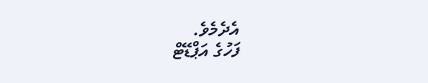އެދެމެވެ.
ފަހުގެ އަޕްޑޭޓް